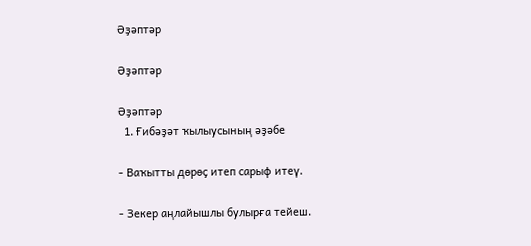Әҙәптәр

Әҙәптәр

Әҙәптәр
  1. Ғибәҙәт ҡылыусының әҙәбе

- Ваҡытты дөрөҫ итеп сарыф итеү.

- Зекер аңлайышлы булырға тейеш.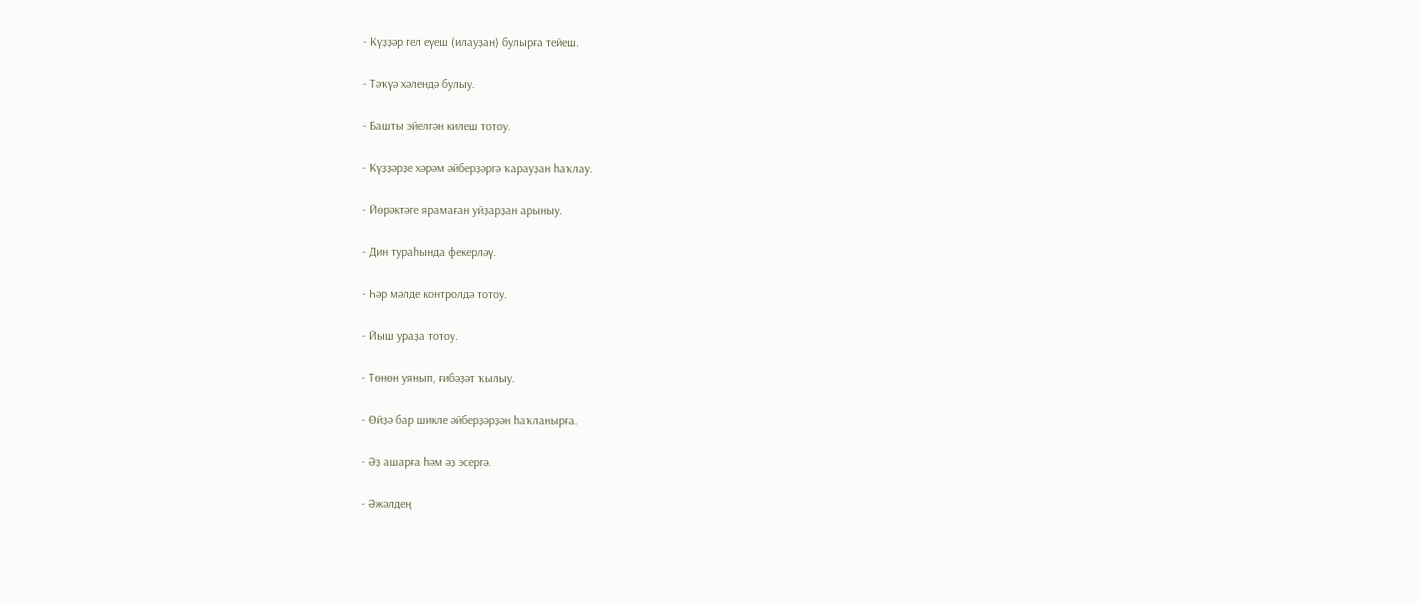- Күҙҙәр гел еүеш (илауҙан) булырға тейеш.

- Тәҡүә хәлендә булыу.

- Башты эйелгән килеш тотоу.

- Күҙҙәрҙе хәрәм әйберҙәргә ҡарауҙан һаҡлау.

- Йөрәктәге ярамаған уйҙарҙан арыныу.

- Дин тураһында фекерләү.

- Һәр мәлде контролдә тотоу.

- Йыш ураҙа тотоу.

- Төнөн уянып, ғибәҙәт ҡылыу.

- Өйҙә бар шикле әйберҙәрҙән һаҡланырға.

- Әҙ ашарға һәм әҙ эсергә.

- Әжәлдең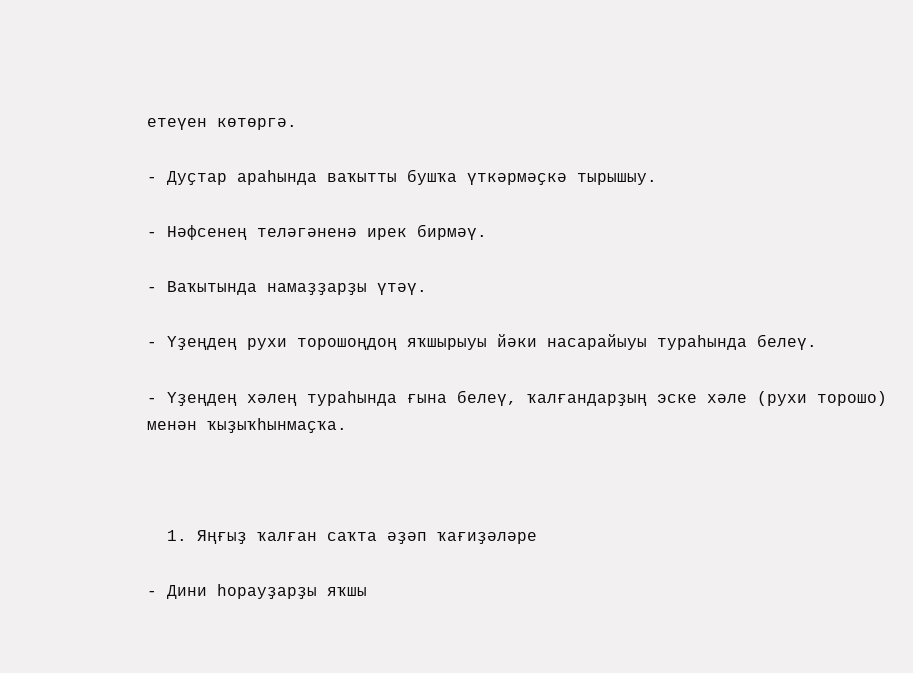етеүен көтөргә.

- Дуҫтар араһында ваҡытты бушҡа үткәрмәҫкә тырышыу.

- Нәфсенең теләгәненә ирек бирмәү.

- Ваҡытында намаҙҙарҙы үтәү.

- Үҙеңдең рухи торошоңдоң яҡшырыуы йәки насарайыуы тураһында белеү.

- Үҙеңдең хәлең тураһында ғына белеү, ҡалғандарҙың эске хәле (рухи торошо) менән ҡыҙыҡһынмаҫҡа.



  1. Яңғыҙ ҡалған саҡта әҙәп ҡағиҙәләре

- Дини һорауҙарҙы яҡшы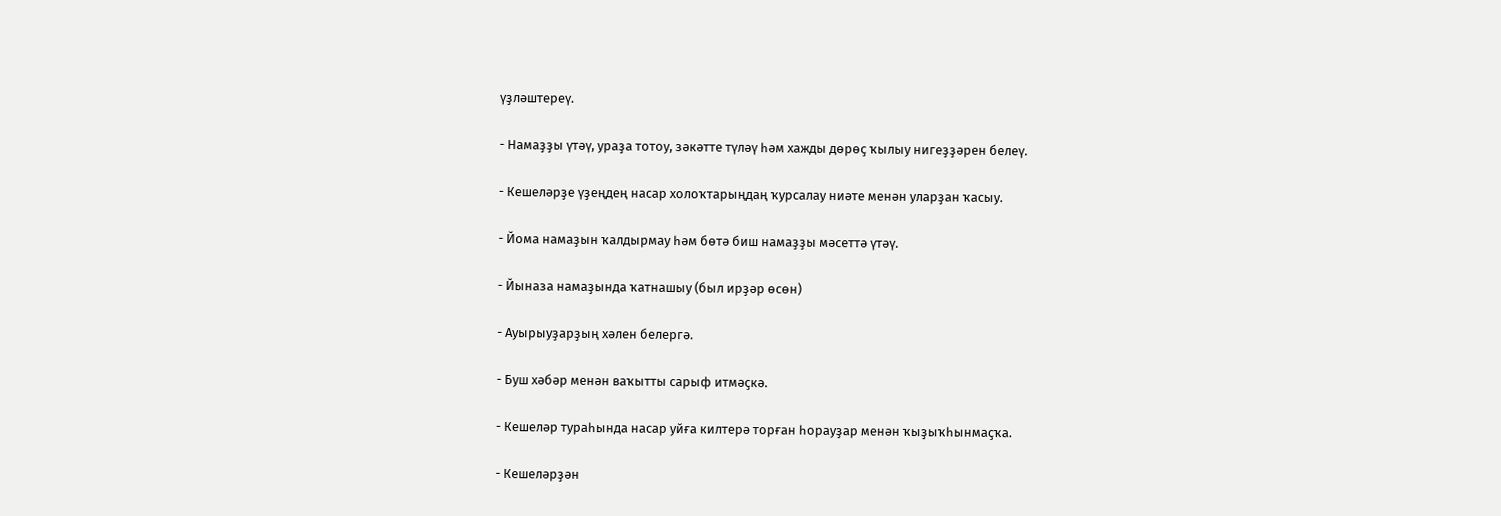үҙләштереү.

- Намаҙҙы үтәү, ураҙа тотоу, зәкәтте түләү һәм хажды дөрөҫ ҡылыу нигеҙҙәрен белеү.

- Кешеләрҙе үҙеңдең насар холоҡтарыңдаң ҡурсалау ниәте менән уларҙан ҡасыу.

- Йома намаҙын ҡалдырмау һәм бөтә биш намаҙҙы мәсеттә үтәү.

- Йыназа намаҙында ҡатнашыу (был ирҙәр өсөн)

- Ауырыуҙарҙың хәлен белергә.

- Буш хәбәр менән ваҡытты сарыф итмәҫкә.

- Кешеләр тураһында насар уйға килтерә торған һорауҙар менән ҡыҙыҡһынмаҫҡа.

- Кешеләрҙән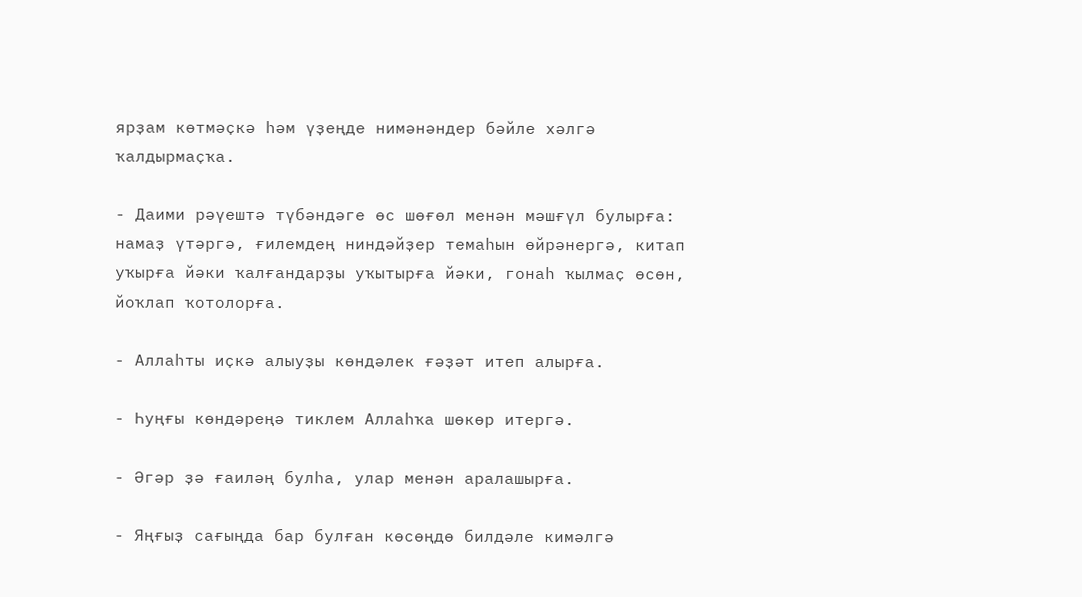ярҙам көтмәҫкә һәм үҙеңде нимәнәндер бәйле хәлгә ҡалдырмаҫҡа.

- Даими рәүештә түбәндәге өс шөғөл менән мәшғүл булырға: намаҙ үтәргә, ғилемдең ниндәйҙер темаһын өйрәнергә, китап уҡырға йәки ҡалғандарҙы уҡытырға йәки, гонаһ ҡылмаҫ өсөн, йоҡлап ҡотолорға.

- Аллаһты иҫкә алыуҙы көндәлек ғәҙәт итеп алырға.

- Һуңғы көндәреңә тиклем Аллаһҡа шөкөр итергә.

- Әгәр ҙә ғаиләң булһа, улар менән аралашырға.

- Яңғыҙ сағыңда бар булған көсөңдө билдәле кимәлгә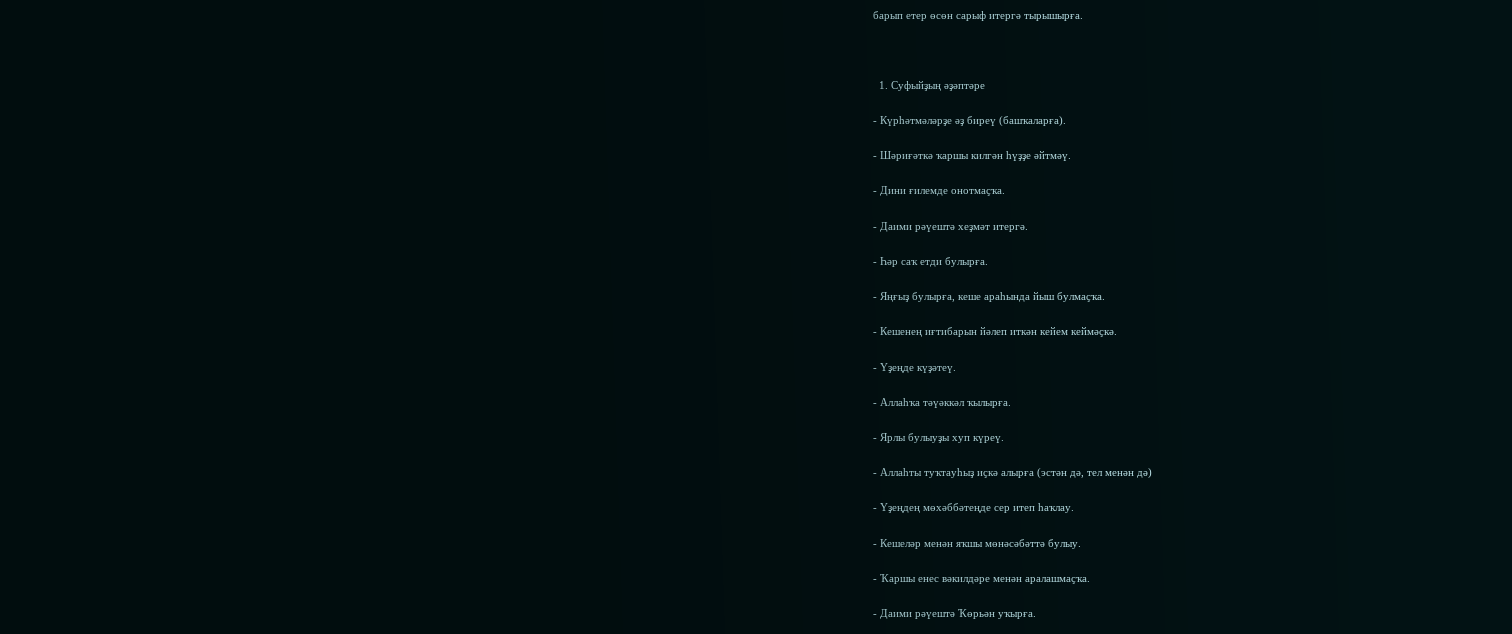барып етер өсөн сарыф итергә тырышырға.



  1. Суфыйҙың әҙәптәре

- Күрһәтмәләрҙе әҙ биреү (башҡаларға).

- Шәриғәткә ҡаршы килгән һүҙҙе әйтмәү.

- Дини ғилемде онотмаҫҡа.

- Даими рәүештә хеҙмәт итергә.

- Һәр саҡ етди булырға.

- Яңғыҙ булырға, кеше араһында йыш булмаҫҡа.

- Кешенең иғтибарын йәлеп иткән кейем кеймәҫкә.

- Үҙеңде күҙәтеү.

- Аллаһҡа тәүәккәл ҡылырға.

- Ярлы булыуҙы хуп күреү.

- Аллаһты туҡтауһыҙ иҫкә алырға (эстән дә, тел менән дә)

- Үҙеңдең мөхәббәтеңде сер итеп һаҡлау.

- Кешеләр менән яҡшы мөнәсәбәттә булыу.

- Ҡаршы енес вәкилдәре менән аралашмаҫҡа.

- Даими рәүештә Ҡөрьән уҡырға.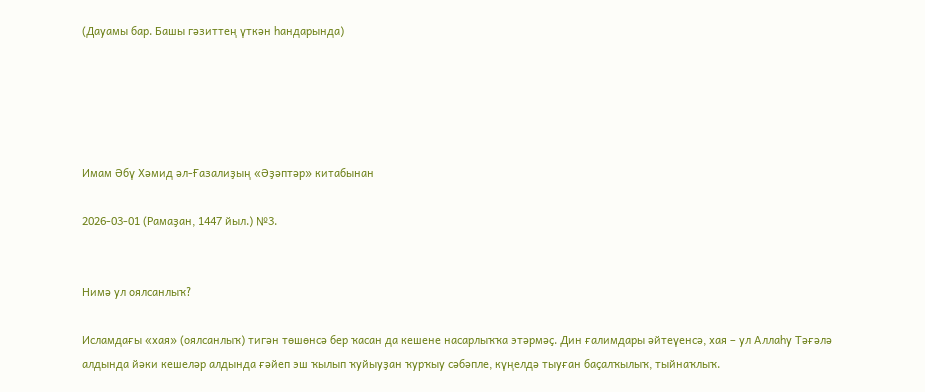(Дауамы бар. Башы гәзиттең үткән һандарында)





Имам Әбү Хәмид әл-Ғазалиҙың «Әҙәптәр» китабынан

2026-03-01 (Рамаҙан, 1447 йыл.) №3.


Нимә ул оялсанлыҡ?

Исламдағы «хая» (оялсанлыҡ) тигән төшөнсә бер ҡасан да кешене насарлыҡҡа этәрмәҫ. Дин ғалимдары әйтеүенсә, хая – ул Аллаһу Тәғәлә алдында йәки кешеләр алдында ғәйеп эш ҡылып ҡуйыуҙан ҡурҡыу сәбәпле, күңелдә тыуған баҫалҡылыҡ, тыйнаҡлыҡ.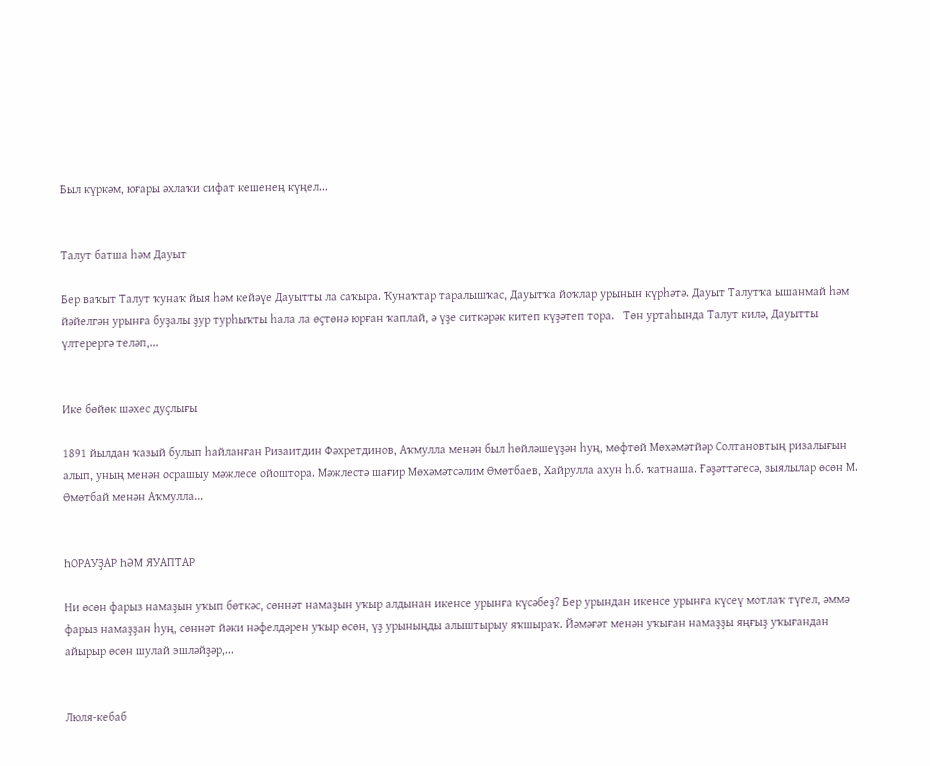Был күркәм, юғары әхлаҡи сифат кешенең күңел...


Талут батша һәм Дауыт

Бер ваҡыт Талут ҡунаҡ йыя һәм кейәүе Дауытты ла саҡыра. Ҡунаҡтар таралышҡас, Дауытҡа йоҡлар урынын күрһәтә. Дауыт Талутҡа ышанмай һәм йәйелгән урынға буҙалы ҙур турһыҡты һала ла өҫтөнә юрған ҡаплай, ә үҙе ситкәрәк китеп күҙәтеп тора.   Төн уртаһында Талут килә, Дауытты үлтерергә теләп,...


Ике бөйөк шәхес дуҫлығы

1891 йылдан ҡазый булып һайланған Ризаитдин Фәхретдинов, Аҡмулла менән был һөйләшеүҙән һуң, мөфтөй Мөхәмәтйәр Солтановтың ризалығын алып, уның менән осрашыу мәжлесе ойоштора. Мәжлестә шағир Мөхәмәтсәлим Өмөтбаев, Хайрулла ахун һ.б. ҡатнаша. Ғәҙәттәгесә, зыялылар өсөн М. Өмөтбай менән Аҡмулла...


ҺОРАУҘАР ҺӘМ ЯУАПТАР

Ни өсөн фарыз намаҙын уҡып бөткәс, сөннәт намаҙын уҡыр алдынан икенсе урынға күсәбеҙ? Бер урындан икенсе урынға күсеү мотлаҡ түгел, әммә фарыз намаҙҙан һуң, сөннәт йәки нәфелдәрен уҡыр өсөн, үҙ урыныңды алыштырыу яҡшыраҡ. Йәмәғәт менән уҡыған намаҙҙы яңғыҙ уҡығандан айырыр өсөн шулай эшләйҙәр,...


Люля-кебаб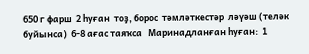650 г фарш  2 һуған  тоҙ, борос  тәмләткестәр  ләүәш (теләк буйынса)  6-8 ағас таяҡса   Маринадланған һуған:  1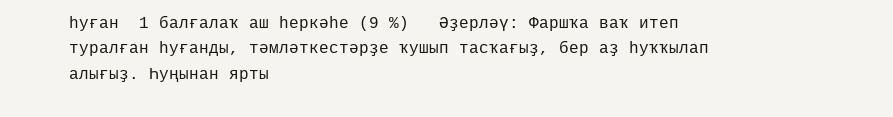һуған  1 балғалаҡ аш һеркәһе (9 %)   Әҙерләү: Фаршҡа ваҡ итеп туралған һуғанды, тәмләткестәрҙе ҡушып тасҡағыҙ, бер аҙ һуҡҡылап алығыҙ. Һуңынан ярты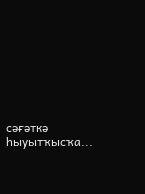сәғәткә һыуытҡысҡа...